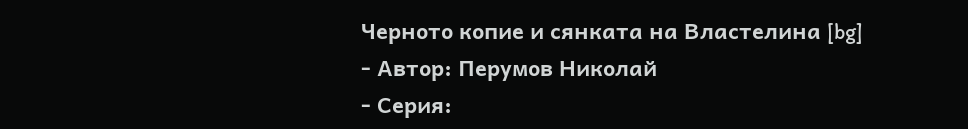Черното копие и сянката на Властелина [bg]
- Автор: Перумов Николай
- Серия: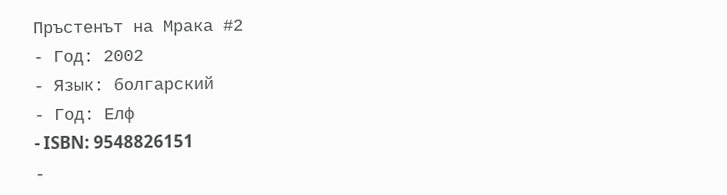Пръстенът на Мрака #2
- Год: 2002
- Язык: болгарский
- Год: Елф
- ISBN: 9548826151
-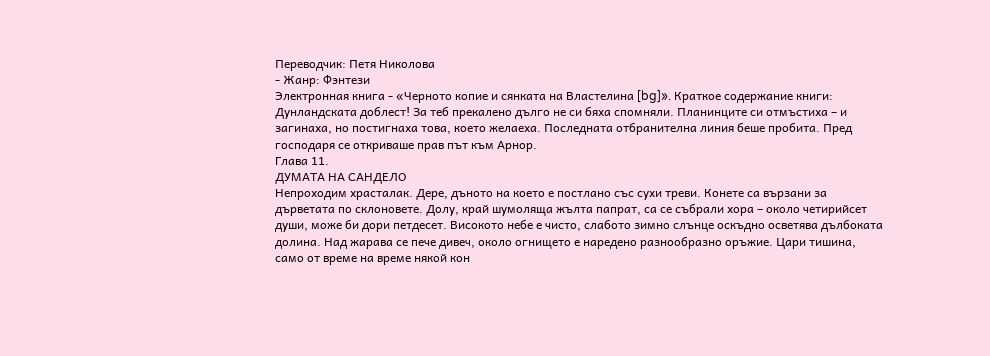Переводчик: Петя Николова
- Жанр: Фэнтези
Электронная книга - «Черното копие и сянката на Властелина [bg]». Краткое содержание книги:
Дунландската доблест! За теб прекалено дълго не си бяха спомняли. Планинците си отмъстиха – и загинаха, но постигнаха това, което желаеха. Последната отбранителна линия беше пробита. Пред господаря се откриваше прав път към Арнор.
Глава 11.
ДУМАТА НА САНДЕЛО
Непроходим храсталак. Дере, дъното на което е постлано със сухи треви. Конете са вързани за дърветата по склоновете. Долу, край шумоляща жълта папрат, са се събрали хора – около четирийсет души, може би дори петдесет. Високото небе е чисто, слабото зимно слънце оскъдно осветява дълбоката долина. Над жарава се пече дивеч, около огнището е наредено разнообразно оръжие. Цари тишина, само от време на време някой кон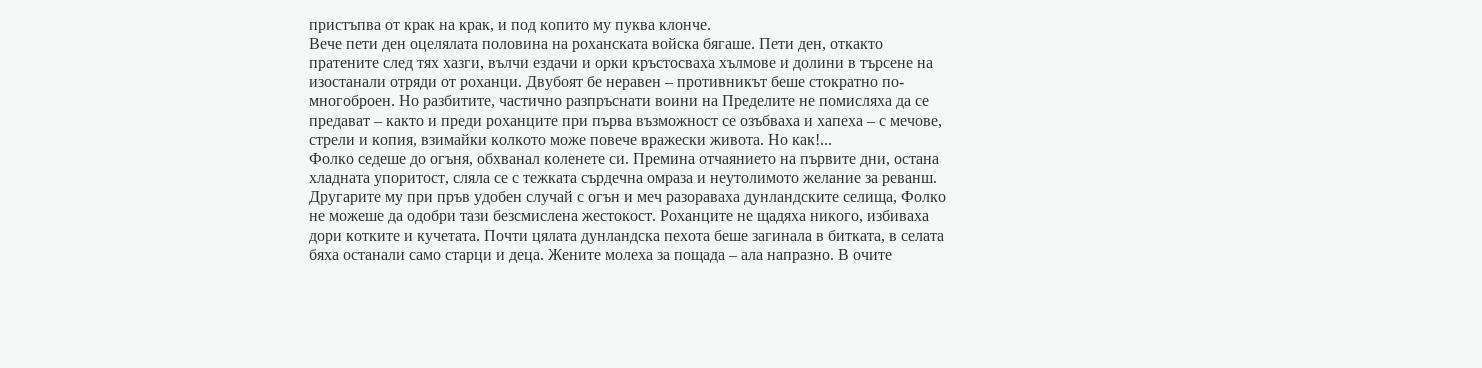пристъпва от крак на крак, и под копито му пуква клонче.
Вече пети ден оцелялата половина на роханската войска бягаше. Пети ден, откакто пратените след тях хазги, вълчи ездачи и орки кръстосваха хълмове и долини в търсене на изостанали отряди от роханци. Двубоят бе неравен – противникът беше стократно по-многоброен. Но разбитите, частично разпръснати воини на Пределите не помисляха да се предават – както и преди роханците при първа възможност се озъбваха и хапеха – с мечове, стрели и копия, взимайки колкото може повече вражески живота. Но как!...
Фолко седеше до огъня, обхванал коленете си. Премина отчаянието на първите дни, остана хладната упоритост, сляла се с тежката сърдечна омраза и неутолимото желание за реванш.
Другарите му при пръв удобен случай с огън и меч разораваха дунландските селища, Фолко не можеше да одобри тази безсмислена жестокост. Роханците не щадяха никого, избиваха дори котките и кучетата. Почти цялата дунландска пехота беше загинала в битката, в селата бяха останали само старци и деца. Жените молеха за пощада – ала напразно. В очите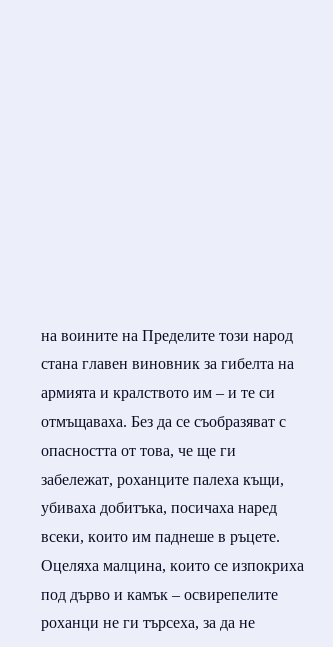на воините на Пределите този народ стана главен виновник за гибелта на армията и кралството им – и те си отмъщаваха. Без да се съобразяват с опасността от това, че ще ги забележат, роханците палеха къщи, убиваха добитъка, посичаха наред всеки, които им паднеше в ръцете. Оцеляха малцина, които се изпокриха под дърво и камък – освирепелите роханци не ги търсеха, за да не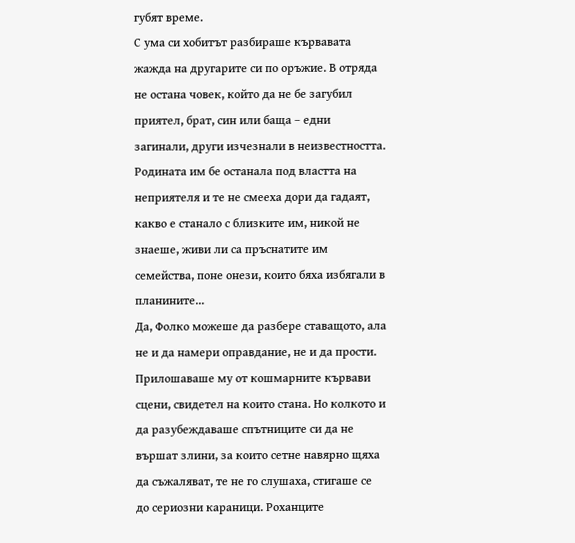губят време.
С ума си хобитът разбираше кървавата жажда на другарите си по оръжие. В отряда не остана човек, който да не бе загубил приятел, брат, син или баща – едни загинали, други изчезнали в неизвестността. Родината им бе останала под властта на неприятеля и те не смееха дори да гадаят, какво е станало с близките им, никой не знаеше, живи ли са пръснатите им семейства, поне онези, които бяха избягали в планините...
Да, Фолко можеше да разбере ставащото, ала не и да намери оправдание, не и да прости. Прилошаваше му от кошмарните кървави сцени, свидетел на които стана. Но колкото и да разубеждаваше спътниците си да не вършат злини, за които сетне навярно щяха да съжаляват, те не го слушаха, стигаше се до сериозни караници. Роханците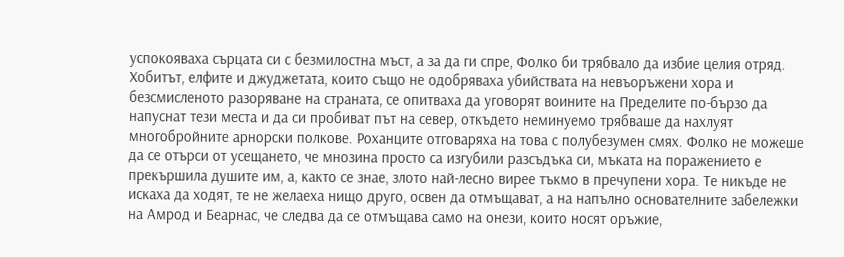успокояваха сърцата си с безмилостна мъст, а за да ги спре, Фолко би трябвало да избие целия отряд.
Хобитът, елфите и джуджетата, които също не одобряваха убийствата на невъоръжени хора и безсмисленото разоряване на страната, се опитваха да уговорят воините на Пределите по-бързо да напуснат тези места и да си пробиват път на север, откъдето неминуемо трябваше да нахлуят многобройните арнорски полкове. Роханците отговаряха на това с полубезумен смях. Фолко не можеше да се отърси от усещането, че мнозина просто са изгубили разсъдъка си, мъката на поражението е прекършила душите им, а, както се знае, злото най-лесно вирее тъкмо в пречупени хора. Те никъде не искаха да ходят, те не желаеха нищо друго, освен да отмъщават, а на напълно основателните забележки на Амрод и Беарнас, че следва да се отмъщава само на онези, които носят оръжие,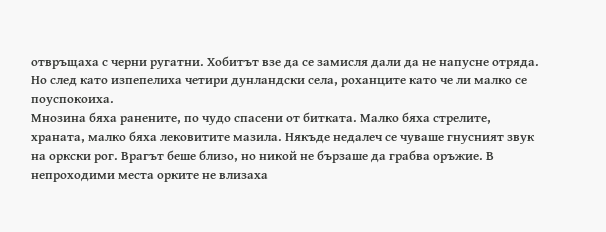отвръщаха с черни ругатни. Хобитът взе да се замисля дали да не напусне отряда. Но след като изпепелиха четири дунландски села, роханците като че ли малко се поуспокоиха.
Мнозина бяха ранените, по чудо спасени от битката. Малко бяха стрелите, храната, малко бяха лековитите мазила. Някъде недалеч се чуваше гнусният звук на оркски рог. Врагът беше близо, но никой не бързаше да грабва оръжие. В непроходими места орките не влизаха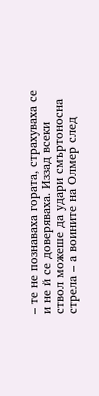– те не познаваха гората, страхуваха се и не й се доверяваха. Иззад всеки ствол можеше да удари смъртоносна стрела – а воините на Олмер след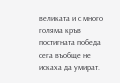великата и с много голяма кръв постигната победа сега въобще не искаха да умират.